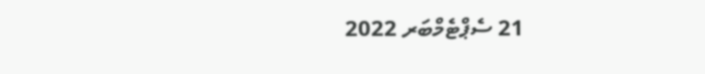21 ސެޕްޓެމްބަރ 2022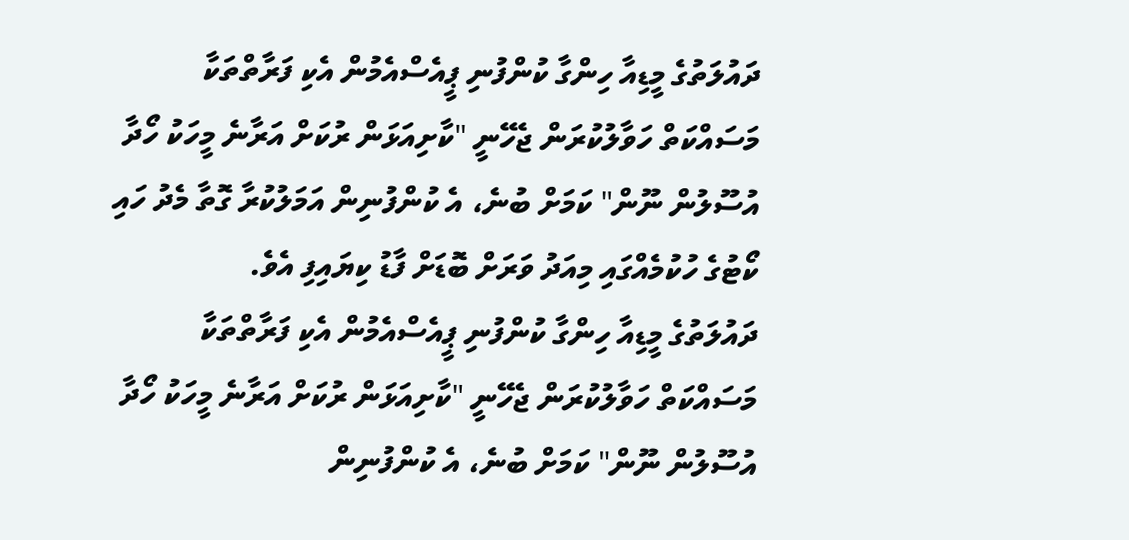ދައުލަތުގެ މީޑިއާ ހިންގާ ކުންފުނި ޕީއެސްއެމުން އެކި ފަރާތްތަކާ މަސައްކަތް ހަވާލުކުރަން ޖެހޭނީ "ކާށިއަޅަން ރުކަށް އަރާނެ މީހަކު ހޯދާ އުސޫލުން ނޫން" ކަމަށް ބުނެ، އެ ކުންފުނިން އަމަލުކުރާ ގޮތާ މެދު ހައި ކޯޓުގެ ހުކުމެއްގައި މިއަދު ވަރަށް ބޮޑަށް ފާޑު ކިޔައިފި އެވެ.
ދައުލަތުގެ މީޑިއާ ހިންގާ ކުންފުނި ޕީއެސްއެމުން އެކި ފަރާތްތަކާ މަސައްކަތް ހަވާލުކުރަން ޖެހޭނީ "ކާށިއަޅަން ރުކަށް އަރާނެ މީހަކު ހޯދާ އުސޫލުން ނޫން" ކަމަށް ބުނެ، އެ ކުންފުނިން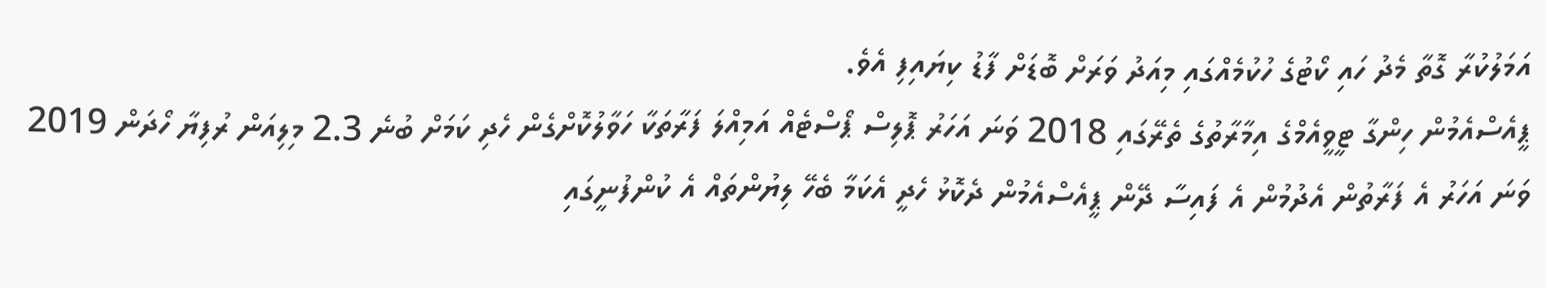އަމަލުކުރާ ގޮތާ މެދު ހައި ކޯޓުގެ ހުކުމެއްގައި މިއަދު ވަރަށް ބޮޑަށް ފާޑު ކިޔައިފި އެވެ.
ޕީއެސްއެމުން ހިންގާ ޓީވީއެމްގެ އިމާރާތުގެ ތެރޭގައި 2018 ވަނަ އަހަރު ޕޮލިސް ޕޯސްޓެއް އަމިއްލަ ފަރާތަކާ ހަވާލުކޮށްގެން ހެދި ކަމަށް ބުނެ 2.3 މިލިއަން ރުފިޔާ ހޯދަން 2019 ވަނަ އަހަރު އެ ފަރާތުން އެދުމުން އެ ފައިސާ ދޭން ޕީއެސްއެމުން ދެކޮޅު ހެދީ އެކަމާ ބެހޭ ލިޔުންތައް އެ ކުންފުނީގައި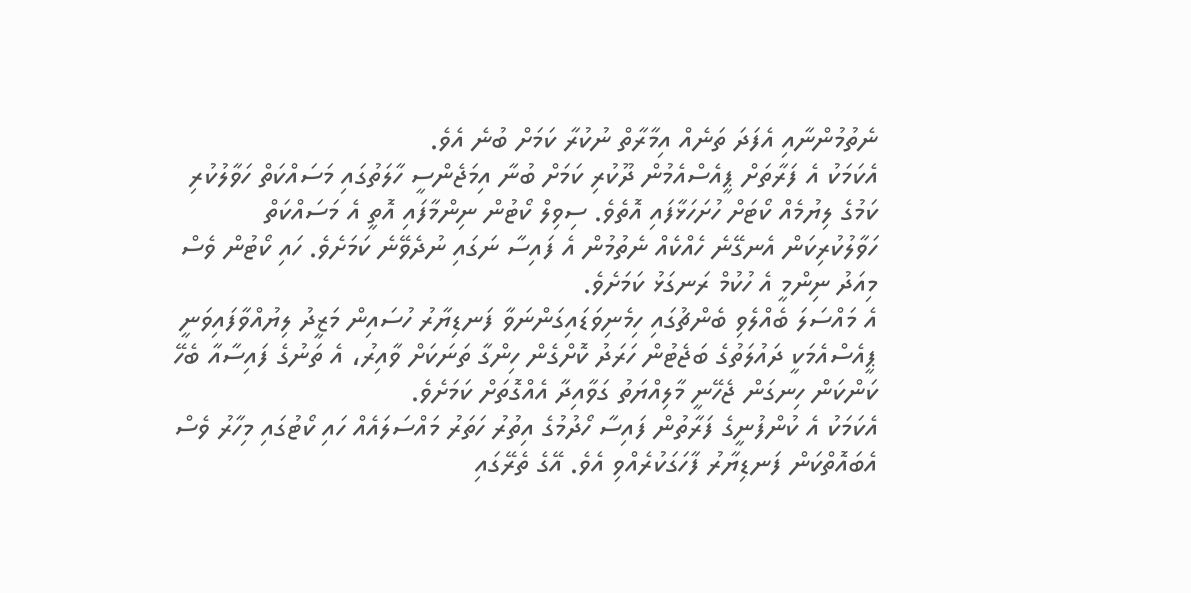ނެތުމުންނާއި އެފަދަ ތަނެއް އިމާރާތް ނުކުރާ ކަމަށް ބުނެ އެވެ.
އެކަމަކު އެ ފަރާތަށް ޕީއެސްއެމުން ދޫކުރި ކަމަށް ބުނާ އިމަޖެންސީ ހާލަތުގައި މަސައްކަތް ހަވާލުކުރި ކަމުގެ ލިޔުމެއް ކޯޓަށް ހުށަހަޅާފައި އޮތެވެ. ސިވިލް ކޯޓުން ނިންމާފައި އޮތީ އެ މަސައްކަތް ހަވާލުކުރިކަން އެނގޭނެ ހެއްކެއް ނެތުމުން އެ ފައިސާ ނަގައި ނުދެވޭނެ ކަމަށެވެ. ހައި ކޯޓުން ވެސް މިއަދު ނިންމީ އެ ހުކުމް ރަނގަޅު ކަމަށެވެ.
އެ މައްސަލަ ބެއްލެވި ބެންޗުގައި ހިމެނިވަޑައިގަންނަވާ ފަނޑިޔާރު ހުސައިން މަޒީދު ލިޔުއްވާފައިވަނީ ޕީއެސްއެމަކީ ދައުލަތުގެ ބަޖެޓުން ހަރަދު ކޮށްގެން ހިންގާ ތަނަކަށް ވާއިރު، އެ ތަނުގެ ފައިސާއާ ބެހޭ ކަންކަން ހިނގަން ޖެހޭނީ މާލިއްޔަތު ގަވާއިދާ އެއްގޮތަށް ކަމަށެވެ.
އެކަމަކު އެ ކުންފުނީގެ ފަރާތުން ފައިސާ ހޯދުމުގެ އިތުރު ހަތަރު މައްސަލައެއް ހައި ކޯޓުގައި މިހާރު ވެސް އެބައޮތްކަން ފަނޑިޔާރު ފާހަގަކުރެއްވި އެވެ. އޭގެ ތެރޭގައި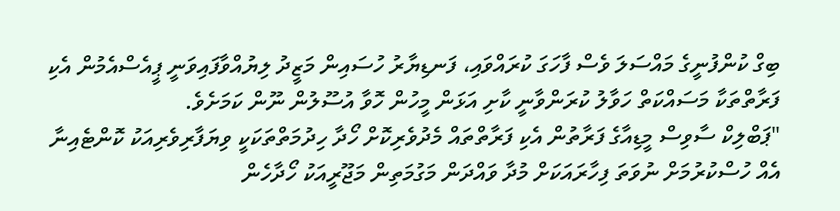ބިގް ކުންފުނީގެ މައްސަލަ ވެސް ފާހަގަ ކުރައްވައި، ފަނޑިޔާރު ހުސައިން މަޒީދު ލިޔުއްވާފައިވަނީ ޕީއެސްއެމުން އެކި ފަރާތްތަކާ މަސައްކަތް ހަވާލު ކުރަންވާނީ ކާށި އަޅަން މީހުން ހޮވާ އުސޫލުން ނޫން ކަމަށެވެ.
"ޕަބްލިކް ސާވިސް މީޑިއާގެ ފަރާތުން އެކި ފަރާތްތައް މެދުވެރިކޮށް ހޯދާ ހިދުމަތްތަކަކީ ވިޔަފާރިވެރިއަކު ކޮންޓެއިނާ އެއް ހުސްކުރުމަށް ނުވަތަ ފިހާރައަކަށް މުދާ ވައްދަން މަގުމަތިން މަޖޫރީއަކު ހޯދާހެން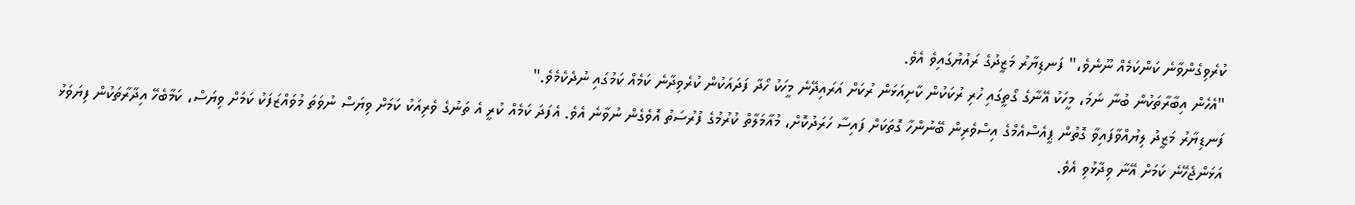ކުރެވިގެންވާނެ ކަންކަމެއް ނޫނެވެ،" ފަނޑިޔާރު މަޒީދުގެ ރައުޔުގައިވެ އެވެ.
"އެހެން އިބާރާތަކުން ބުނާ ނަމަ، މީހަކު އޭނާގެ ގޯތީގައި ހުރި ރުކަކުން ކާށިއަޅަން ރުކަށް އަރައިދޭނެ މީހަކު ހޯދާ ފަދައަކުން ކުރެވިދާނެ ކަމެއް ކަމުގައި ނުދެކެމެވެ."
ފަނޑިޔާރު މަޒީދު ލިޔުއްވާފައިވާ ގޮތުން ޕީއެސްއެމްގެ އިސްވެރިން ބޭނުންހާ ގޮތަކަށް ފައިސާ ހަރަދުކޮށް، މުއާމަލާތް ކުރުމުގެ ފުރުސަތު އޮވެގެން ނުވާނެ އެވެ. އެފަދަ ކަމެއް ކުރީ އެ ތަނުގެ ވެރިއަކު ކަމަށް ވިޔަސް ނުވަތަ މުވައްޒަފަކު ކަމަށް ވިޔަސް، ކަމާބެހޭ އިދާރާތަކުން ފިޔަވަޅު އަޅަންޖެހޭނެ ކަމަށް އޭނާ ވިދާޅުވި އެވެ.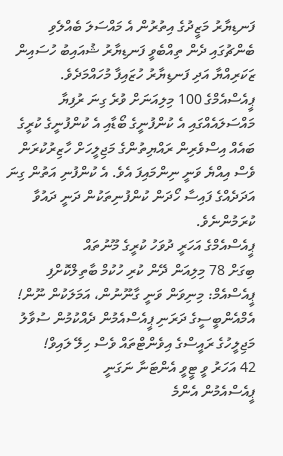ފަނޑިޔާރު މަޒީދުގެ އިތުރުން އެ މައްސަލަ ބެއްލެވި ބެންޗުގައި ދެން ތިއްބެވީ ފަނޑިޔާރު ޝުއައިބު ހުސައިން ޒަކަރިއްޔާ އަދި ފަނޑިޔާރު ހުޒައިފާ މުހައްމަދެވެ.
ޕީއެސްއެމްގެ 100 މިލިއަނަށް ވުރެ ގިނަ ރުފިޔާ މައްސަލައެއްގައި އެ ކުންފުނީގެ ބޯޑާއި އެ ކުންފުނީގެ ކުރީގެ ބައެއް އިސްވެރިން ރައްޔިތުންގެ މަޖިލީހަށް ހާޒިރުކުރަން ވެސް އިއްޔެ ވަނީ ނިންމައިފަ އެވެ. އެ ކުންފުނި އަތުން ގިނަ އަދަދެއްގެ ފައިސާ ހޯދަން ކުންފުނިތަކުން ދަނީ ދައުވާ ކުރަމުންނެވެ.
ޕީއެސްއެމްގެ އަހަރީ ދުވަހު ކުރީގެ މޫނުތައް
ބިގަށް 78 މިލިއަން ދޭން ކުރި ހުކުމް ބާތިލްކޮށްފި
ޕީއެސްއެމް: މިނިވަން ވަނީ ގާނޫނުން، އަމަލަކުން ނޫން!
އެމްއެންބީސީގެ ދަރަނި ޕީއެސްއެމުން ދެއްކުމުން ސުވާލު
މަޖިލީހުގެ ރައީސްގެ އިވެންޓްތައް ވެސް ހިލޭ ލައިވް!
42 އަހަރު ވީ ޓީވީ އެންޓަނާ ނަގަނީ
ޕީއެސްއެމުން އެންމެ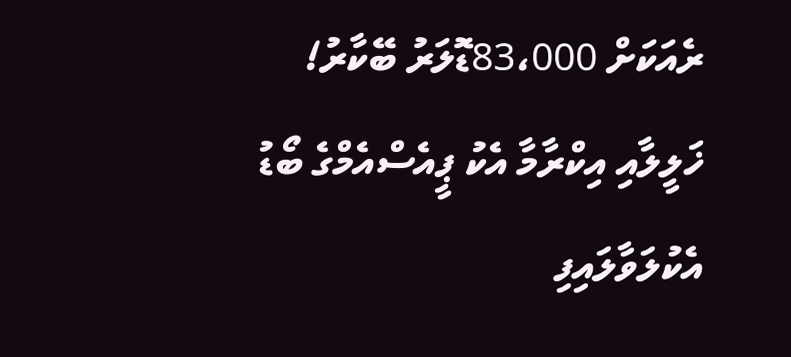ރެއަކަށް 83،000ޑޮލަރު ބޭކާރު!
ޚަލީލާއި އިކްރާމާ އެކު ޕީއެސްއެމްގެ ބޯޑު އެކުލަވާލައިފި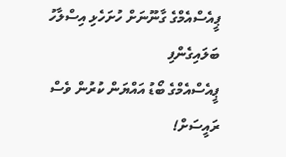ޕީއެސްއެމްގެ ގާނޫނަށް ހުށަހެޅި އިސްލާހު ބަލައިގެންފި
ޕީއެސްއެމްގެ ބޯޑު އައްޔަން ކުރުން ވެސް ރައީސަށް!